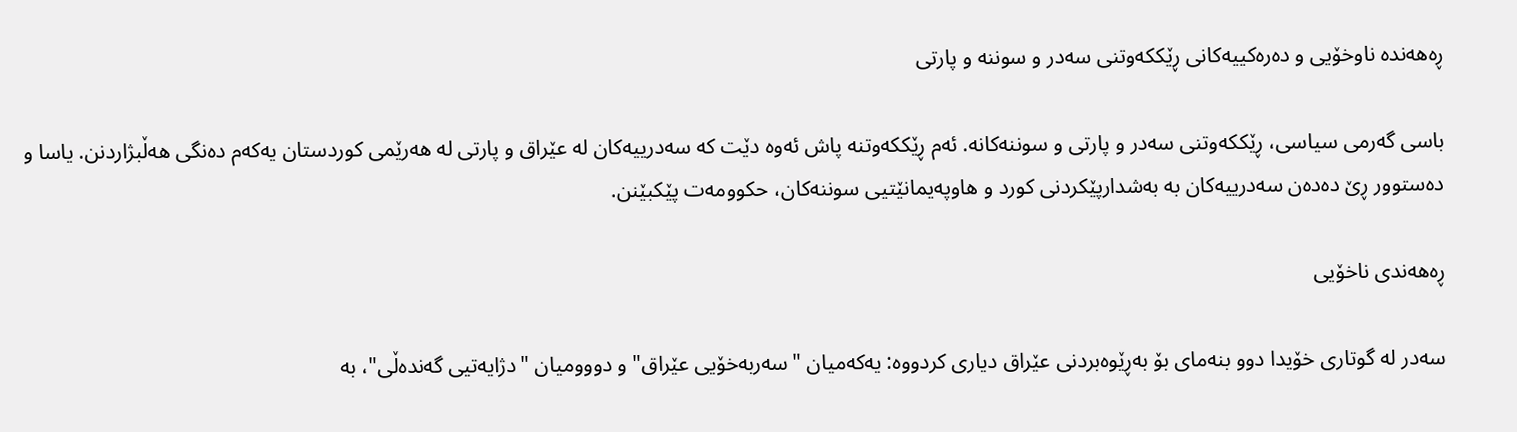ڕه‌‌ھه‌‌نده‌‌ ناوخۆیی و ده‌‌ره‌‌كییه‌‌كانی ڕێككه‌‌وتنی سه‌‌در و سوننه‌ و پارتی

باسی گه‌‌رمی سیاسی، ڕێككه‌‌وتنی سه‌‌در و پارتی و سوننه‌‌كانه‌‌. ئه‌‌م ڕێككه‌‌وتنه‌‌ پاش ئه‌‌وه‌‌ دێت كه‌‌ سه‌‌درییه‌‌كان له‌‌ عێراق و پارتی له‌‌ ھه‌‌رێمی كوردستان یه‌‌كه‌‌م ده‌‌نگی ھه‌‌ڵبژاردنن. یاسا و ده‌‌ستوور ڕێ‌ ده‌‌ده‌‌ن سه‌‌درییه‌‌كان به‌‌ به‌‌شدارپێكردنی كورد و ھاوپه‌‌یمانێتیی سوننه‌كان،‌ حكوومه‌‌ت پێكبێنن.

ڕه‌‌ھه‌‌ندی ناخۆیی

سه‌‌در له‌‌ گوتاری خۆیدا دوو بنه‌‌مای بۆ به‌‌ڕێوه‌‌بردنی عێراق دیاری كردووه‌‌: یه‌‌كه‌‌میان "سه‌‌ربه‌‌خۆیی عێراق" و دووومیان "دژایه‌‌تیی گه‌‌نده‌‌ڵی"، به‌‌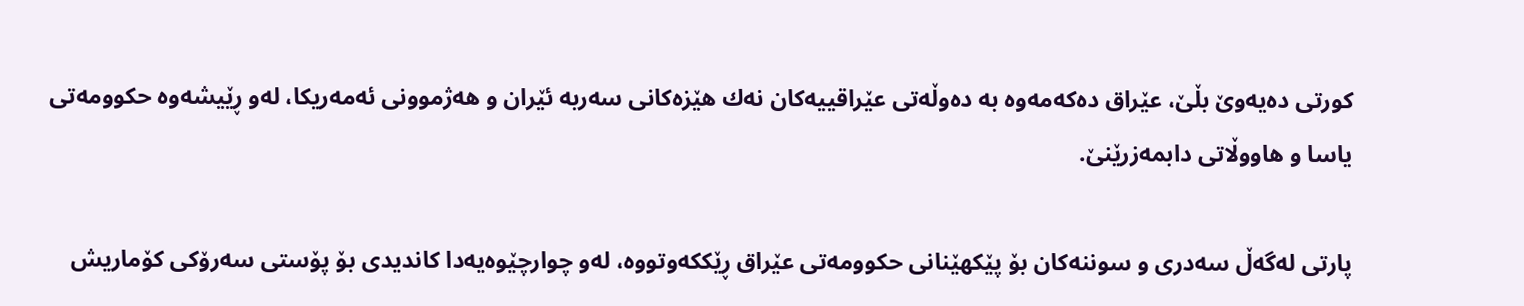كورتی ده‌‌یه‌‌وێ بڵێ، عێراق ده‌‌كه‌‌مه‌‌وه‌‌ به‌‌ ده‌‌وڵه‌‌تی عێراقییه‌‌كان نه‌‌ك ھێزه‌‌كانی سه‌‌ربه‌‌ ئێران و ھه‌‌ژموونی ئه‌‌مه‌ریكا، له‌‌و ڕێیشه‌وه‌ حكوومه‌‌تی یاسا و ھاووڵاتی دابمه‌‌زرێنێ.

پارتی له‌‌گه‌‌ڵ سه‌‌دری و سوننه‌‌كان بۆ پێكھێنانی حكوومه‌‌تی عێراق ڕێككه‌‌وتووه‌‌، له‌‌و چوارچێوه‌‌یه‌‌دا كاندیدی بۆ پۆستی سه‌‌رۆكی كۆماریش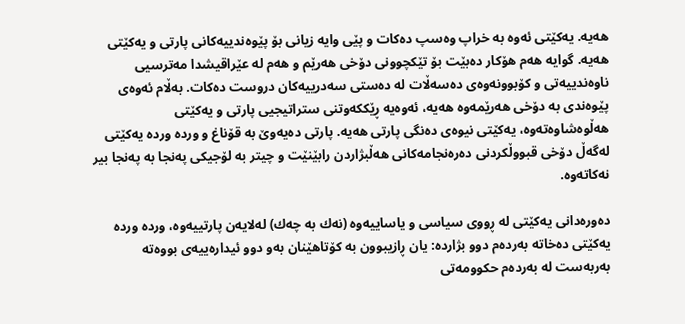ھه‌‌یه‌‌. یه‌‌كێتی ئه‌‌وه‌‌ به‌‌ خراپ وه‌‌سپ ده‌‌كات و پێی وایه‌‌ زیانی بۆ پێوه‌‌ندییه‌‌كانی پارتی و یه‌‌كێتی ھه‌‌یه‌‌. گوایه‌‌ ھه‌‌م ھۆكار ده‌‌بێت بۆ تێكچوونی دۆخی ھه‌‌رێم و ھه‌‌م له‌‌ عێراقیشدا مه‌‌ترسیی ناوه‌‌ندییه‌‌تی و كۆبوونه‌‌و‌ه‌‌ی ده‌‌سه‌‌ڵات له‌‌ ده‌‌ستی سه‌‌درییه‌‌كان دروست ده‌‌كات. به‌‌ڵام ئه‌‌وه‌‌ی پێوه‌‌ندی به‌‌ دۆخی ھه‌‌رێمه‌‌وه‌‌ ھه‌‌یه‌‌، ئه‌‌وه‌‌یه‌‌ ڕێككه‌‌وتنی ستراتیجیی پارتی و یه‌‌كێتی ھه‌‌ڵوه‌‌شاوه‌‌ته‌‌وه‌‌، یه‌‌كێتی نیوه‌‌ی ده‌‌نگی پارتی ھه‌‌یه‌‌. پارتی ده‌‌یه‌‌وێ به‌‌ قۆناغ و ورده‌‌ ورده‌‌ یه‌‌كێتی له‌‌گه‌‌ڵ دۆخی قبووڵكردنی ده‌‌ره‌‌نجامه‌‌كانی ھه‌‌ڵبژاردن رابێنێت و چیتر به‌‌ لۆجیكی په‌‌نجا به‌‌ په‌‌نجا بیر نه‌‌كاته‌‌وه‌‌.

ده‌‌وره‌‌دانی یه‌‌كێتی له‌‌ ڕووی سیاسی و یاساییه‌‌وه‌‌ (نه‌‌ك به‌‌ چه‌‌ك) له‌‌لایه‌‌ن پارتییه‌‌وه‌‌، ورده‌‌ ورده‌‌ یه‌‌كێتی ده‌‌خاته‌‌ به‌‌رده‌‌م دوو بژارده‌‌: یان ڕازیبوون به‌‌ كۆتاھێنان به‌‌و دوو ئیداره‌‌ییه‌‌ی بووه‌‌ته‌‌ به‌‌ربه‌‌ست له‌ ‌به‌‌رده‌‌م حكوومه‌‌تی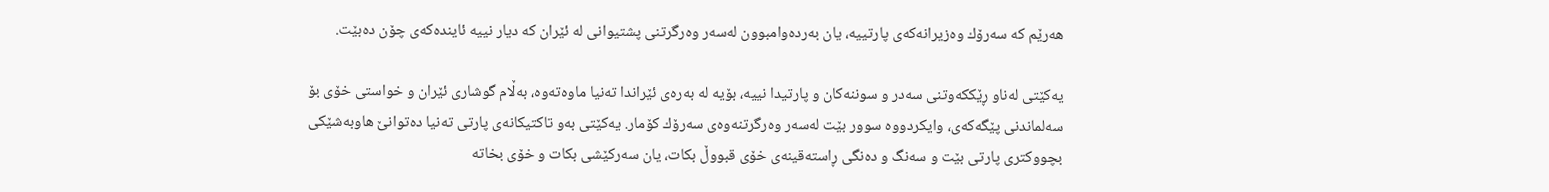ھه‌‌رێم كه‌‌ سه‌‌رۆك وه‌‌زیرانه‌‌كه‌‌ی پارتییه‌‌، یان به‌‌رده‌‌وامبوون له‌‌سه‌‌ر وه‌‌رگرتنی پشتیوانی له‌‌ ئێران كه‌‌ دیار نییه‌‌ ئاینده‌‌كه‌‌ی چۆن ده‌‌بێت.

یه‌‌كێتی له‌‌ناو ڕێككه‌‌وتنی سه‌‌در و سوننه‌‌كان و پارتیدا نییه‌‌، بۆیه‌‌ له‌‌ به‌‌ره‌‌ی ئێراندا ته‌‌نیا ماوه‌‌ته‌‌وه‌‌، به‌‌ڵام گوشاری ئێران و خواستی خۆی بۆ سه‌‌لماندنی پێگه‌‌كه‌‌ی، وایكردووه‌‌ سوور بێت له‌‌سه‌‌ر وه‌‌رگرتنه‌‌وه‌‌ی سه‌‌رۆك كۆمار. یه‌‌كێتی به‌‌و تاكتیكانه‌‌ی پارتی ته‌‌نیا ده‌‌توانێ ھاوبه‌‌شێكی بچووكتری پارتی بێت و سه‌‌نگ و ده‌‌نگی ڕاسته‌‌قینه‌‌ی خۆی قبووڵ بكات، یان سه‌‌ركێشی بكات و خۆی بخاته‌‌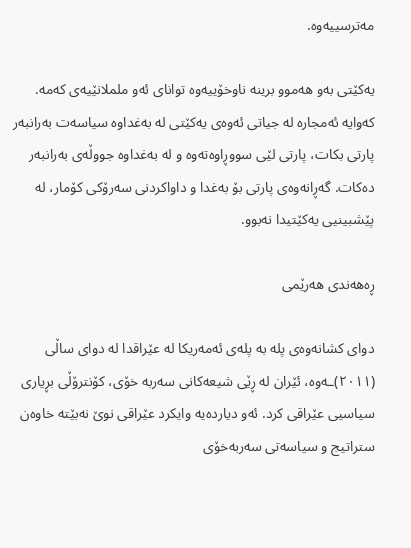مه‌‌ترسییه‌‌وه‌‌.

یه‌‌كێتی به‌‌و ھه‌‌موو برینه‌‌ ناوخۆییه‌‌وه‌‌ توانای ئه‌‌و ململانێیه‌‌ی كه‌‌مه‌‌. كه‌‌وایه‌‌ ئه‌‌مجاره‌‌ له‌‌ جیاتی ئه‌‌وه‌‌ی یه‌‌كێتی له‌‌ به‌‌غداوه‌‌ سیاسه‌‌ت به‌‌رانبه‌‌ر پارتی بكات، پارتی لێی سووڕاوه‌‌ته‌‌وه‌‌ و له‌‌ به‌‌غداوه‌‌ جووڵه‌‌ی به‌‌رانبه‌‌ر ده‌‌كات. گه‌‌ڕانه‌‌وه‌‌ی پارتی بۆ به‌‌غدا و داواكردنی سه‌‌رۆكی كۆمار، له‌‌ پێشبینیی یه‌‌كێتیدا نه‌‌بوو.

ڕه‌‌ھه‌‌ندی ھه‌‌رێمی

دوای كشانه‌‌وه‌‌ی پله‌‌ به‌‌ پله‌‌ی ئه‌‌مه‌ریكا له‌‌ عێراقدا له‌‌ دوای ساڵی (٢٠١١)ـه‌‌وه‌‌، ئێران له‌‌ ڕێی شیعه‌‌كانی سه‌‌ربه‌ ‌خۆی، كۆنترۆڵی بڕیاری سیاسیی عێراقی كرد. ئه‌‌و دیارده‌‌یه‌‌ وایكرد عێراقی نوێ نه‌‌بێته‌‌ خاوه‌‌ن ستراتیج و سیاسه‌‌تی سه‌‌ربه‌‌خۆی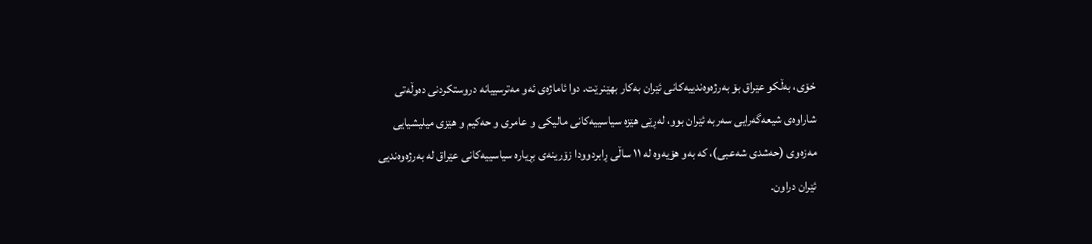خۆی، به‌‌ڵكو عێراق بۆ به‌‌رژه‌‌وه‌‌ندییه‌‌كانی ئێران به‌‌كار بھێنرێت. دوا ئاماژه‌‌ی ئه‌‌و مه‌‌ترسییانه‌‌ دروستكردنی ده‌‌وڵه‌‌تی شاراوه‌‌ی شیعه‌‌گه‌‌رایی سه‌‌ربه‌‌ ئێران بوو، له‌‌ڕێی ھێزه‌‌ سیاسییه‌‌كانی مالیكی و عامری و حه‌‌كیم و ھێزی میلیشیایی مه‌‌زه‌وی (حه‌‌شدی شه‌‌عبی)، كه‌‌ به‌‌و ھۆیه‌‌وه‌‌ له‌‌ ١١ ساڵی ڕابردوودا زۆرینه‌‌ی بڕیاره‌‌ سیاسییه‌‌كانی عێراق له‌‌ به‌‌رژه‌‌وه‌‌ندیی ئێران دراون.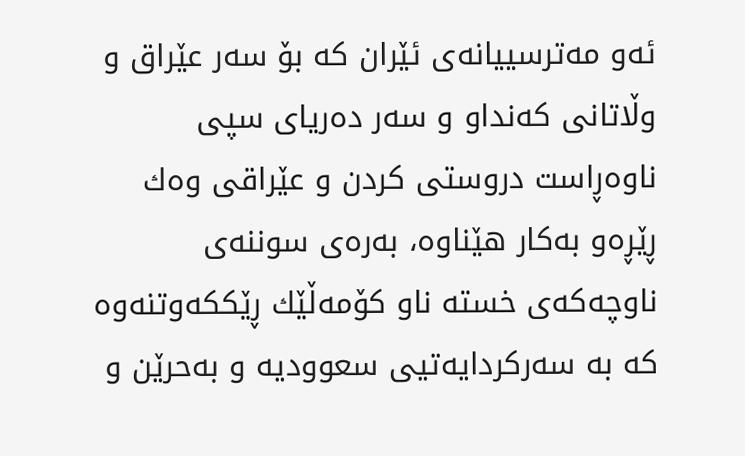ئه‌‌و مه‌‌ترسییانه‌‌ی ئێران كه‌‌ بۆ سه‌‌ر عێراق و وڵاتانی كه‌‌نداو و سه‌‌ر ده‌‌ریای سپی ناوه‌‌ڕاست دروستی كردن و عێراقی وه‌‌ك ڕێڕه‌‌و به‌‌كار ھێناوه‌‌، به‌‌ره‌‌ی سوننه‌‌ی ناوچه‌‌كه‌‌ی خسته‌‌ ناو كۆمه‌‌ڵێك ڕێككه‌‌وتنه‌‌وه‌‌ كه‌‌ به‌‌ سه‌‌ركردایه‌‌تیی سعوودیه‌‌ و به‌‌حرێن و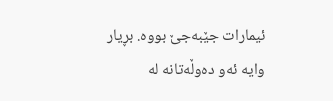ئیمارات جێبه‌‌جێ بووه‌‌. بڕیار وایه‌‌ ئه‌‌و ده‌‌وڵه‌‌تانه‌‌ له‌‌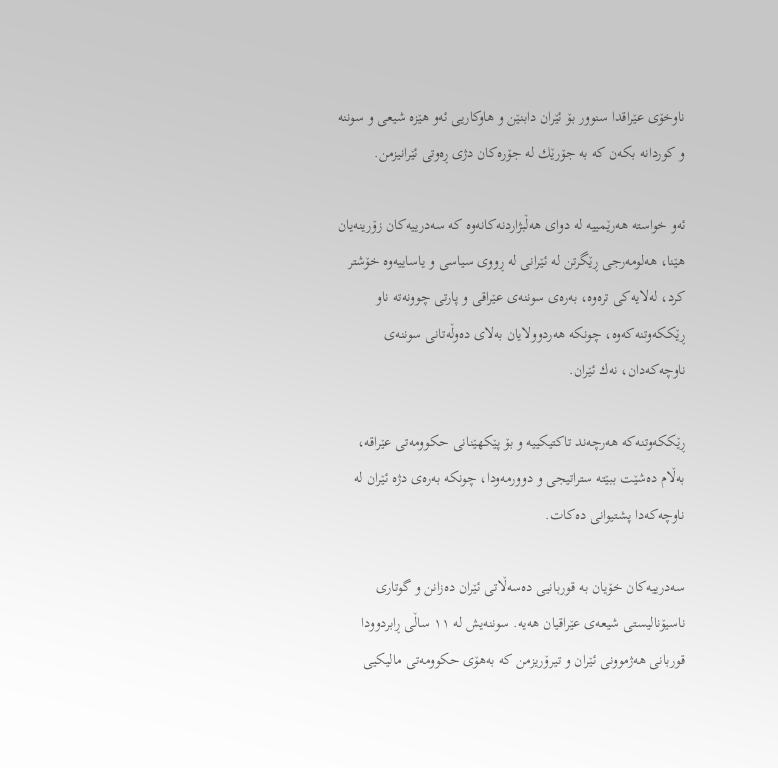ناوخۆی عێراقدا سنوور بۆ ئێران دابنێن و ھاوكاریی ئه‌‌و ھێزه‌‌ شیعی و سوننه‌‌ و كوردانه‌‌ بكه‌‌ن كه‌‌ به‌‌ جۆرێك له‌‌ جۆره‌‌كان دژی ڕه‌‌وتی ئێرانیزمن.

ئه‌‌و خواسته‌‌ ھه‌‌رێمییه‌‌ له‌‌ دوای ھه‌‌ڵبژاردنه‌‌كانه‌‌وه‌‌ كه‌‌ سه‌‌درییه‌‌كان زۆرینه‌‌یان ھێنا، ھه‌‌لومه‌‌رجی ڕێگرتن له‌‌ ئێرانی له‌‌ ڕووی سیاسی و یاساییه‌‌وه‌‌ خۆشتر كرد، له‌‌لایه‌‌كی تره‌‌وه‌،‌ به‌‌ره‌‌ی سوننه‌‌ی عێراقی و پارتی چوونه‌‌ته‌‌ ناو ڕێككه‌‌وتنه‌‌كه‌‌وه‌‌، چونكه‌‌ ھه‌‌ردوولایان به‌‌لای ده‌‌وڵه‌‌تانی سوننه‌‌ی ناوچه‌‌كه‌‌دان، نه‌‌ك ئێران.

ڕێككه‌‌وتنه‌‌كه‌‌ ھه‌‌رچه‌‌ند تاكتیكییه‌‌ و بۆ پێكھێنانی حكوومه‌‌تی عێراقه‌‌، به‌‌ڵام ده‌‌شێت ببێته‌‌ ستراتیجی و دوورمه‌‌ودا، چونكه‌‌ به‌‌ره‌‌ی دژه‌‌ ئێران له‌‌ ناوچه‌كه‌‌دا پشتیوانی ده‌‌كات.

سه‌‌درییه‌‌كان خۆیان به‌‌ قوربانیی ده‌‌سه‌‌ڵاتی ئێران ده‌‌زانن و گوتاری ناسیۆنالیستی شیعه‌‌ی عێراقیان ھه‌‌یه‌‌. سوننه‌یش له‌‌ ١١ ساڵی ڕابردوودا قوربانی ھه‌‌ژموونی ئێران و تیرۆریزمن كه‌‌ به‌‌ھۆی حكوومه‌‌تی مالیكیی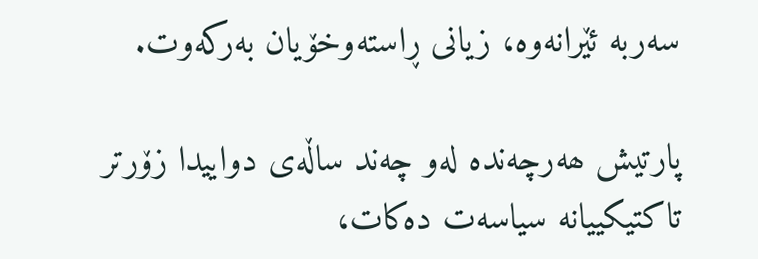سه‌‌ربه‌‌ ئێرانه‌وه‌، زیانی ڕاسته‌‌وخۆیان به‌‌ركه‌‌وت.

پارتیش ھه‌‌رچه‌‌نده‌‌ له‌‌و چه‌‌ند ساڵه‌‌ی دواییدا زۆرتر تاكتیكییانه‌‌ سیاسه‌‌ت ده‌‌كات،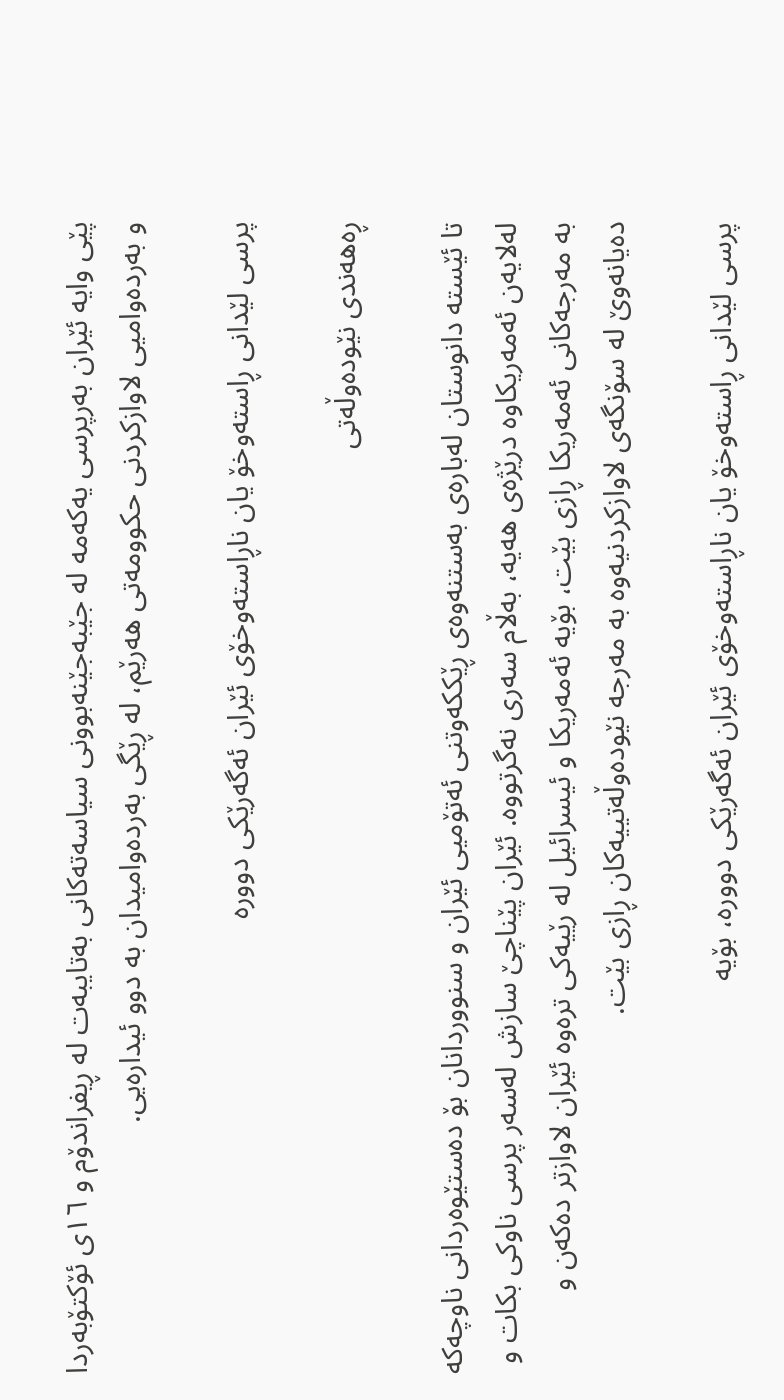پێی وایه‌‌ ئێران به‌‌رپرسی یه‌‌كه‌‌مه‌‌ له‌‌ جێبه‌‌جێنه‌‌بوونی سیاسه‌‌ته‌‌كانی به‌‌تایبه‌‌ت له‌‌ ڕیفراندۆم و ١٦ی ئۆكتۆبه‌‌ردا و به‌‌رده‌‌وامیی لاوازكردنی حكوومه‌‌تی ھه‌‌رێم، له‌‌ ڕێگی به‌‌رده‌‌وامیدان به‌‌ دوو ئیداره‌‌یی.

پرسی لێدانی ڕاسته‌‌وخۆ یان ناڕاسته‌‌وخۆی ئێران ئه‌‌گه‌‌رێكی دووره‌‌

ڕه‌‌ھه‌‌ندی نێوده‌‌وڵه‌‌تی

تا ئێسته‌ دانوستان له‌‌باره‌‌ی به‌‌ستنه‌‌وه‌‌ی ڕێككه‌‌وتنی ئه‌‌تۆمیی ئێران و سنووردانان بۆ ده‌‌ستێوه‌‌ردانی ناوچه‌‌كه‌‌ له‌‌لایه‌‌ن ئه‌‌مه‌ریكا‌وه‌‌ درێژه‌‌ی ھه‌‌یه‌‌، به‌‌ڵام سه‌‌ری نه‌‌گرتووه‌‌. ئێران پێناچێ سازش له‌‌سه‌‌ر پرسی ناوكی بكات و به‌‌ مه‌‌رجه‌‌كانی ئه‌‌مه‌ریكا ڕازی بێت، بۆیه‌‌ ئه‌‌مه‌ریكا و ئیسرائیل له‌‌ رێیه‌‌كی تره‌‌وه‌‌ ئێران لاوازتر ده‌‌كه‌‌ن و ده‌‌یانه‌‌وێ له‌‌ سۆنگه‌‌ی لاوازكردنیه‌‌وه‌‌ به‌‌ مه‌‌رجه‌‌ نێوده‌‌وڵه‌‌تییه‌‌كان ڕازی بێت.

پرسی لێدانی ڕاسته‌‌وخۆ یان ناڕاسته‌‌وخۆی ئێران ئه‌‌گه‌‌رێكی دووره‌‌، بۆیه‌‌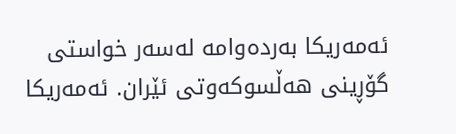ئه‌‌مه‌ریكا به‌‌رده‌‌وامه‌‌ له‌‌سه‌‌ر خواستی گۆڕینی ھه‌‌ڵسوكه‌‌وتی ئێران. ئه‌‌مه‌ریكا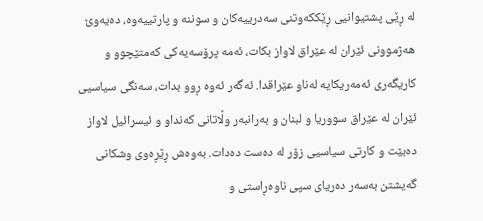له‌‌ ڕێی پشتیوانیی ڕێككه‌‌وتنی سه‌‌درییه‌‌كان و سوننه‌ و پارتییه‌‌وه‌‌، ده‌‌یه‌‌وێ ھه‌‌ژموونی ئێران له‌‌ عێراق لاواز بكات، ئه‌‌مه‌‌ پرۆسه‌‌یه‌‌كی كه‌‌متێچوو و كاریگه‌‌ری ئه‌‌مه‌ریكایه‌‌ له‌‌ناو عێراقدا. ئه‌‌گه‌‌ر ئه‌‌وه‌‌ ڕوو بدات، سه‌‌نگی سیاسیی ئێران له‌‌ عێراق سووریا و لبنان و به‌‌رانبه‌‌ر وڵاتانی كه‌‌نداو و ئیسرائیل لاواز ده‌‌بێت و كارتی سیاسیی زۆر له‌‌ ده‌‌ست ده‌‌دات. به‌‌وه‌‌ش ڕێڕه‌‌وی وشكانی گه‌‌یشتن به‌‌سه‌‌ر ده‌‌ریای سپی ناوه‌‌ڕاستی و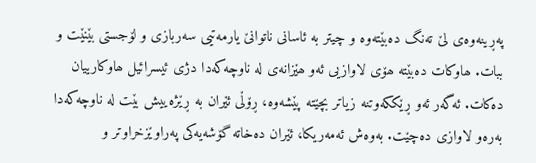په‌‌ڕینه‌‌وه‌‌ی لێ ته‌‌نگ ده‌‌بێته‌‌وه‌‌ و چیتر‌ به‌‌ ئاسانی ناتوانێ یارمه‌‌تیی سه‌‌ربازی و لۆجستی بێنێت و ببات‌. ھاوكات ده‌‌بێته‌‌ ھۆی لاوازیی ئه‌‌و ھێزانه‌‌ی له‌‌ ناوچه‌‌كه‌دا دژی ئیسرائیل ھاوكارییان ده‌‌كات. ئه‌‌گه‌‌ر ئه‌‌و ڕێككه‌‌وتنه‌‌ زیاتر بچێته‌‌ پێشه‌‌وه‌‌، ڕۆڵی ئێران به‌‌ ڕێژه‌‌ییش بێت له‌‌ ناوچه‌كه‌‌دا به‌‌ره‌‌و لاوازی ده‌‌چێت. به‌‌وه‌‌ش ئه‌‌مه‌ریكا، ئێران ده‌‌خاته‌‌ گۆشه‌‌یه‌‌كی په‌‌راوێزخراوتر و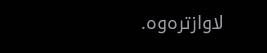لاوازتره‌‌وه‌‌.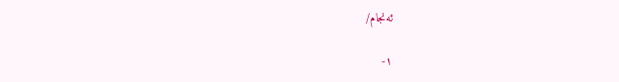ئه‌‌نجام/

١-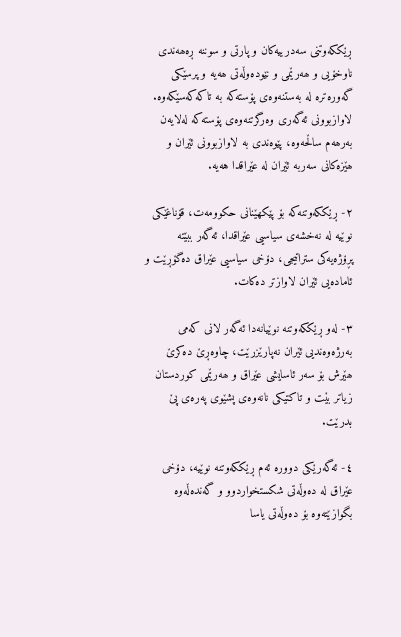ڕێككه‌‌وتنی سه‌‌درییه‌‌كان و پارتی و سوننه‌‌ ڕه‌‌ھه‌‌ندی ناوخۆیی و ھه‌‌رێمی و نێوده‌‌وڵه‌‌تی ھه‌‌یه‌‌ و پرسێكی گه‌‌وره‌‌تره‌‌ له‌‌ به‌‌ستنه‌‌وه‌‌ی پۆسته‌‌كه‌‌ به‌‌ تاكه‌‌كه‌‌سێكه‌‌وه‌‌. لاوازبوونی ئه‌‌گه‌‌ری وه‌‌رگرتنه‌‌وه‌‌ی پۆسته‌‌كه‌‌ له‌‌لایه‌‌ن به‌‌رھه‌‌م ساڵحه‌‌وه‌،‌ پێوه‌‌ندی به‌‌ لاوازبوونی ئێران و ھێزه‌‌كانی سه‌‌ربه‌‌ ئێران له‌‌ عێراقدا هه‌یه‌.

٢- ڕێككه‌‌وتنه‌‌كه‌‌ بۆ پێكھێنانی حكوومه‌‌ت، قۆناغێكی نوێیه‌‌ له‌‌ نه‌‌خشه‌‌ی سیاسیی عێراقدا، ئه‌‌گه‌‌ر ببێته‌‌ پڕۆژه‌‌یه‌كی ستراتیجی، دۆخی سیاسیی عێراق ده‌‌گۆڕێت و ئاماده‌‌یی ئێران لاوازتر ده‌‌كات.

٣- له‌‌و ڕێككه‌‌وتنه‌‌ نوێیانه‌‌دا ئه‌‌گه‌‌ر لانی كه‌‌می به‌‌رژه‌‌وه‌‌ندیی ئێران نه‌‌پارێزرێت، چاوه‌‌ڕێ ده‌‌كرێ ھێرش بۆ سه‌‌ر ئاسایشی عێراق و ھه‌‌رێمی كوردستان زیاتر بێت و تاكتیكی نانه‌‌وه‌‌ی پشێوی په‌‌ره‌‌ی پێ بدرێت.

٤- ئه‌‌گه‌‌رێكی دووره‌‌ ئه‌‌م ڕێككه‌‌وتنه‌‌ نوێیه‌‌، دۆخی عێراق له‌‌ ده‌‌وڵه‌‌تی شكستخواردوو و گه‌‌نده‌‌ڵه‌‌وه‌‌ بگوازێته‌‌وه‌‌ بۆ ده‌‌وڵه‌‌تی یاسا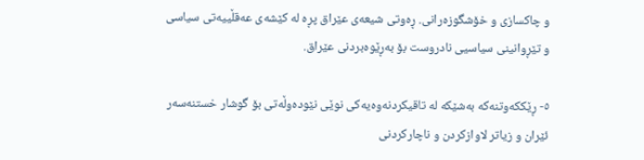و چاكسازی و خۆشگوزه‌‌رانی. ڕه‌‌وتی شیعه‌‌ی عێراق پڕه‌‌ له‌‌ كێشه‌‌ی عه‌‌قڵییه‌‌تی سیاسی و تێڕوانینی سیاسیی نادروست بۆ به‌‌ڕێوه‌‌بردنی عێراق.

٥- ڕێككه‌‌وتنه‌‌كه‌‌ به‌‌شێكه‌‌ له‌‌ تاقیكردنه‌‌وه‌‌یه‌‌كی نوێی نێوده‌‌وڵه‌‌تی‌ بۆ گوشار خستنه‌‌سه‌‌ر ئێران و زیاتر لاوازكردن و ناچاركردنی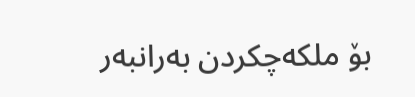بۆ ملكه‌‌چكردن به‌‌رانبه‌‌ر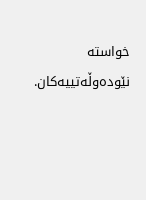خواسته‌‌ نێوده‌‌وڵه‌‌تییه‌‌كان.